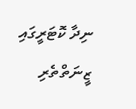ނިދާ ކޮޓަރީގައި ޒީނަތްތެރި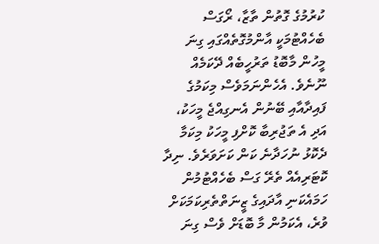ކުރުމުގެ ގޮތުން ތާޒާ، ރޯގަސް ބެހެއްޓުމަކީ އާންމުގޮތެއްގައި ގިނަ މީހުން މާބޮޑު ތަރުހީބެއް ދޭކަމެއް ނޫނެވެ. އެހެންނަމަވެސް މިކަމުގެ ފައިދާއާއި ބޭނުން އެނގިއްޖެ މީހަކު، އަދި އެ ތަޖުރިބާ ކޮށްފި މީހަކު މިކަމާ ދެކޮޅު ނުހަދާނެ ކަން ކަށަވަރެވެ. ނިދާ ކޮޓަރިއެއް ތެރޭ ގަސް ބެހެއްޓުމުން ހަމައެކަނި އާދައިގެ ޒީނަތްތެރިކަމަކަށް ވުރެ، އެކަމުން މާ ބޮޑަށް ވެސް ގިނަ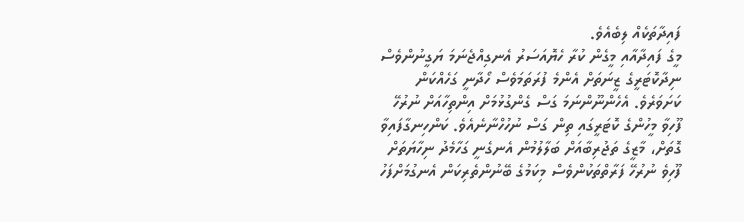ފައިދާތަކެއް ލިބެއެވެ.
މީގެ ފައިދާއާއި މީގެން ކުރާ ހެޔޮއަސަރު އެނގިއްޖެނަމަ ޔަގީނުންވެސް ނިދާކޮޓަރީގެ ޒީނަތަށް އެންމެ ފުރަތަމަވެސް ހޯދާނީ ގަހެއްކަން ކަށަވަރެވެ. އެހެންނޫންނަމަ ގަސް ގެންގުޅުމަށް އިންތިހާއަށް ނުރުހޭ ފޫހިވާ މީހުންގެ ކޮޓަރީގައި ތިން ގަސް ނުހުހްނާނެއެވެ. ކަންހިނގާފައިވާ ގޮތަށް، މާޒީގެ ތަޖުރިބާއަށް ބަލާލުމުން އެނގެނީ ގަހާމެދު ނިހާޔަތަށް ފޫހިވެ ނުރުހޭ ފަރާތްތަކުންވެސް މިކަމުގެ ބޭނުންތެރިކަން އެނގުމަށްފަހު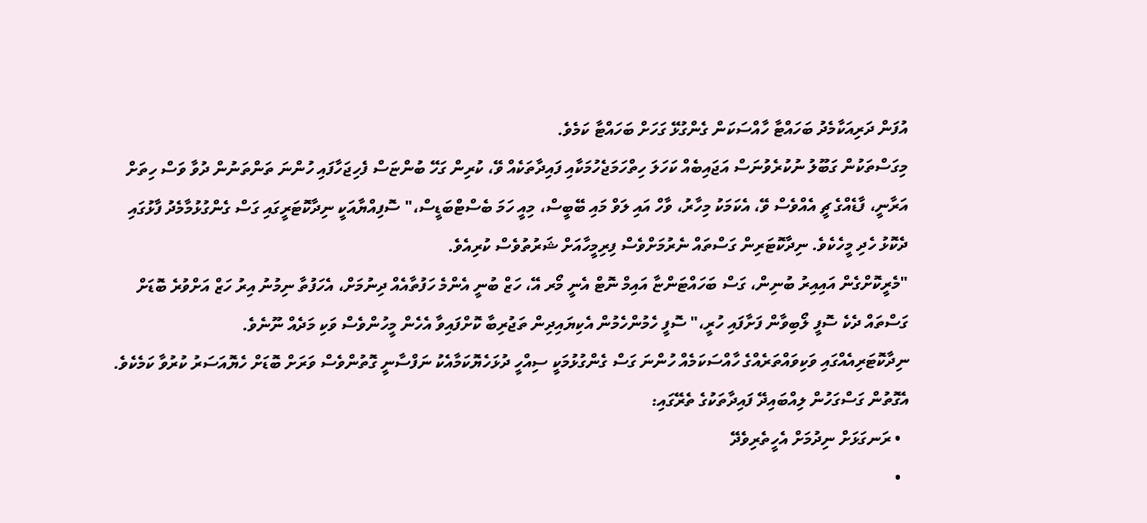އުފަން ދަރިއަކާމެދު ބަހައްޓާ ހާއްސަކަން ގެންގުޅޭ ގަހަށް ބަހައްޓާ ކަމެވެ.
މިގަސްތަކުން ގަބޫލު ނުކުރެވުނަސް އަޖައިބެއް ކަހަލަ ހިތްހަމަޖެހުމަކާއި ފައިދާތަކެއް ވޭ، ކުރިން ގަހޭ ބުންޏަސް ފެހިޖަހާފައި ހުންނަ ތަންތަނުން ދުވާ ވަސް ހިތަށް އަރާނީ، ފާޑެއްގެ ޗީ އެއްވެސް ވޭ، އެކަމަކު މިހާރު، ވާހް އައި ލަވް މައި ބޭބީސް، މިއީ ހަމަ ބެސްޓްބަޑީސް،" ސޮފިއްޔާއަކީ ނިދާކޮޓަރީގައި ގަސް ގެންގުޅުމާމެދު ފާޅުގައި ދެކޮޅު ހެދި މީހެކެވެ. ނިދާކޮޓަރިން ގަސްތައް ނެރުމަށްވެސް ފިރިމީހާއަށް ޝަރުތުވެސް ކުރިއެވެ.
"މެރީކޮށްގެން އައިއިރު ބުނިން، ގަސް ބަހައްޓަންޏާ އައިމް ނޮޓް އެނީ މޯރ އޭ، ހަޒް ބުނީ އެންމެ ހަފުތާއެއް ދިނުމަށް، އެހަފުތާ ނިމުނު އިރު ހަޒް އަށްވުރެ ބޮޑަށް ގަސްތައް ދެކެ ސޮފީ ލޯބިވާން ފަށާފައި ހުރީ،" ސޮފީ ހެމުންހެމުން އެކިޔައިދިން ތަޖުރިބާ ކޮށްފައިވާ އެހެން މީހުންވެސް ވަކި މަދެއް ނޫނެވެ.
ނިދާކޮޓަރިއެއްގައި ވަކިވައްތަރެއްގެ ހާއްސަކަމެއް ހުންނަ ގަސް ގެންގުޅުމަކީ ސިއްހީ ދުޅަހެޔޮކަމާއެކު ނަފްސާނީ ގޮތުންވެސް ވަރަށް ބޮޑަށް ހެޔޮއަސަރު ކުރުވާ ކަމެކެވެ. އެގޮތުން ގަސްގަހުން ލިއްބައިދޭ ފައިދާތަކުގެ ތެރޭގައި:
  • ރަނގަޅަށް ނިދުމަށް އެހީތެރިވެދޭ
  •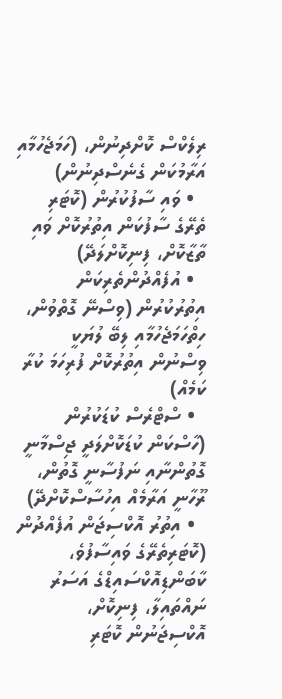ރިލެކްސް ކޮށްދިނުން، (ހަމަޖެހުމާއި އަރާމުކަން ގެނެސްދިނުން)
  • ވައި ސާފުކުރުން (ކޮޓަރި ތެރޭގެ ސާފުކަން އިތުރުކޮށް ވައި ތާޒާކޮށް، ފިނިކޮށްލަދޭ)
  • އުފެއްދުންތެރިކަން އިތުރުކުރުން (ވިސްނޭ ގޮތްވުން، ހިތްހަމަޖެހުމާއި ލިބޭ ލުޔަކީ ވިސްނުން އިތުރުކޮށް ފުރިހަމަ ކުރާ ކަމެއް)
  • ސްޓްރެސް ކުޑަކުރުން (ހާސްކަން ކުޑަކޮށްލަދީ ޖިސްމާނީ ގޮތުންނާއި ނަފުސާނީ ގޮތުން، ރޫހާނީ އަރާމެއް އިހުސާސްކޮށްދޭ)
  • އިތުރު އޮކްސިޖަން އުފެއްދުން (ކޮޓަރިތެރޭގެ ވައިސާފުވެ، ކާބަންޑިއޮކްސައިޑްގެ އަސަރު ނައްތައިލާ، ފިނިކޮށް، އޮކްސިޖަނުން ކޮޓަރި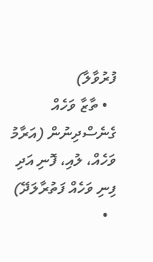ފުރުވާލާ)
  • ތާޒާ ވަހެއް ގެނެސްދިނުން (އަރާމު ވަހެއް، ލުއި، ފޮނި އަދި ފިނި ވަހެއް ފަތުރާލަދޭ)
  •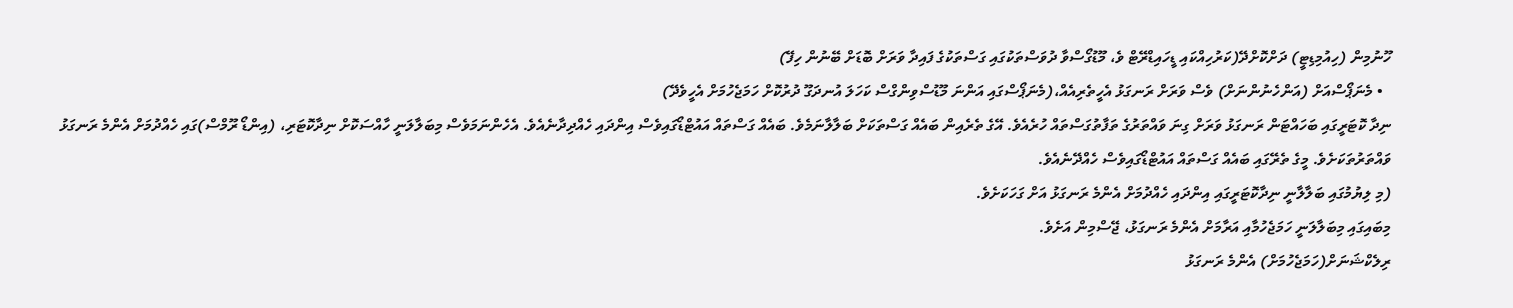ހޫނުމިން (ހިއުމިޑިޓީ) ދަށްކޮށްދޭ(ކަރުހިއްކައި ޑީހައިޑްރޭޓް ވެ، މޫޑުގޯސްވާ ދުވަސްތަކުގައި ގަސްތަކުގެ ފައިދާ ވަރަށް ބޮޑަށް ބޭނުން ހިފޭ)
  • މެނަޕޯސްއަށް (އަންހެނުންނަށް) ވެސް ވަރަށް ރަނގަޅު އެހީތެރިއެއް،(މެނަޕޯސްގައި އަންނަ މޫޑުސްވިންގްސް ކަހަލަ އުނދަގޫ ދުރުކޮށް ހަމަޖެހުމަށް އެހީވެދޭ)
ނިދާ ކޮޓަރީގައި ބަހައްޓަން ރަނގަޅު ވަރަށް ގިނަ ވައްތަރުގެ ތަފާތުގަސްތައް ހުރެއެވެ. އޭގެ ތެރެއިން ބައެއް ގަސްތަކަށް ބަލާލާނަމެވެ. ބައެއް ގަސްތައް އައުޓްޑޯގައިވެސް އިންދައި ހެއްދިދާނެއެވެ. އެހެންނަމަވެސް މިބަލާލަނީ ހާއްސަކޮށް ނިދާކޮޓަރި، (އިންޑޯ ރޫމްސް)ގައި ހެއްދުމަށް އެންމެ ރަނގަޅު ވައްތަރުތަކަށެވެ. މީގެ ތެރޭގައި ބައެއް ގަސްތައް އައުޓްޑޯގައިވެސް ހެއްދޭނެއެވެ.
(މި ލިޔުމުގައި ބަލާލާނީ ނިދާކޮޓަރީގައި އިންދައި ހެއްދުމަށް އެންމެ ރަނގަޅު އަށް ގަހަކަށެވެ.
މިބައިގައި މިބަލާލަނީ ހަމަޖެހުމާއި އަރާމަށް އެންމެ ރަނގަޅު، ޖޭސްމިން އަށެވެ.
ރިލެކްޝަނަށް(ހަމަޖެހުމަށް) އެންމެ ރަނގަޅު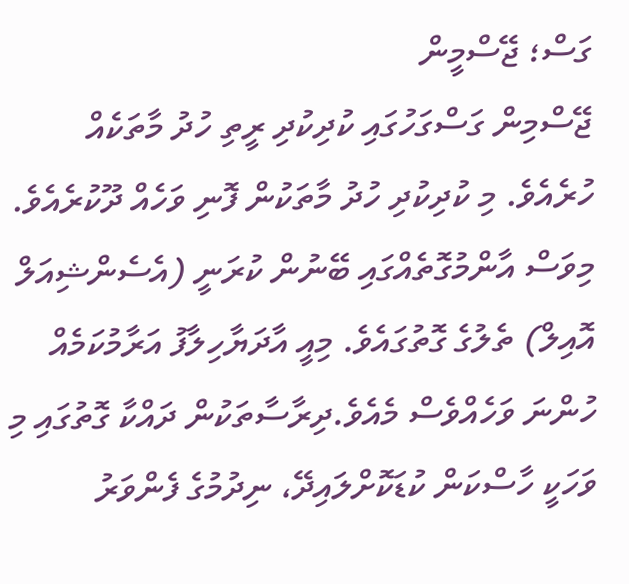ގަސް؛ ޖޭސްމީން
ޖޭސްމިން ގަސްގަހުގައި ކުދިކުދި ރީތި ހުދު މާތަކެއް ހުރެއެވެ. މި ކުދިކުދި ހުދު މާތަކުން ފޮނި ވަހެއް ދޫކުރެއެވެ. މިވަސް އާންމުގޮތެއްގައި ބޭނުން ކުރަނީ (އެސެންޝިއަލް އޮއިލް) ތެލުގެ ގޮތުގައެވެ. މިއީ އާދަޔާހިލާފު އަރާމުކަމެއް ހުންނަ ވަހެއްވެސް މެއެވެ.ދިރާސާތަކުން ދައްކާ ގޮތުގައި މި ވަހަކީ ހާސްކަން ކުޑަކޮށްލައިދޭ، ނިދުމުގެ ފެންވަރު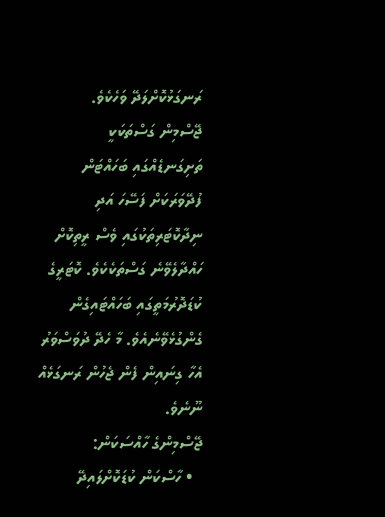ރަނގަޅުކޮށްލަދޭ ވަހެކެވެ.
ޖޭސްމިން ގަސްތަކަކީ ތަށިގަނޑެއްގައި ބަހައްޓަން ފުދޭވަރަކަށް ފަސޭހަ އަދި ނިދާކޮޓަރިތަކުގައި ވެސް ރީތިކޮށް ހައްދާލެވޭނެ ގަސްތަކެކެވެ. ކޮޓަރީގެ ކުޑަދޮރުމަތީގައި ބަހައްޓައިގެން ގެންގުޅެވޭނެއެވެ. މާ ހެދޭ ދުވަސްވަރު އެހާ ގިނައިން ފެން ޖެހުން ރަނގަޅެއް ނޫނެވެ.
ޖޭސްމިންގެ ހާއްސަކަން:
  • ހާސްކަން ކުޑަކޮށްލައިދޭ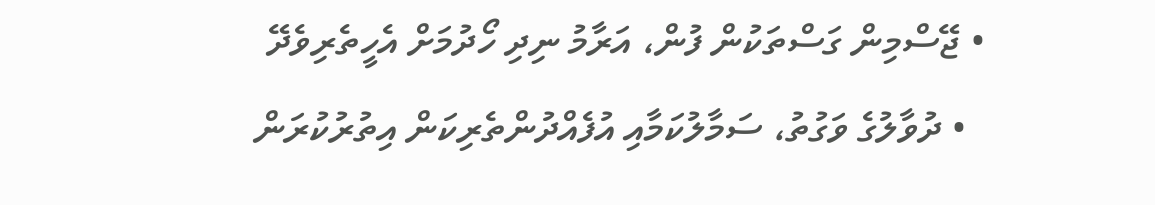• ޖޭސްމިން ގަސްތަކުން ފުން، އަރާމު ނިދި ހޯދުމަށް އެހީތެރިވެދޭ
  • ދުވާލުގެ ވަގުތު، ސަމާލުކަމާއި އުފެއްދުންތެރިކަން އިތުރުކުރަން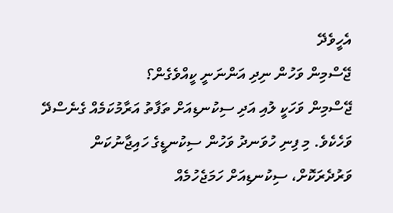އެހީވެދޭ
ޖޭސްމިން ވަހުން ނިދި އަންނަނީ ކީއްވެގެން؟
ޖޭސްމިން ވަހަކީ ލުއި އަދި ސިކުނޑިއަށް ތަފާތު އަރާމުކަމެއް ގެނެސްދޭ ވަހެކެވެ. މި ފިނި ހުވަނދު ވަހުން ސިކުނޑީގެ ހައިޖާނުކަން ވަރުދެރަކޮށް، ސިކުނޑިއަށް ހަމަޖެހުމެއް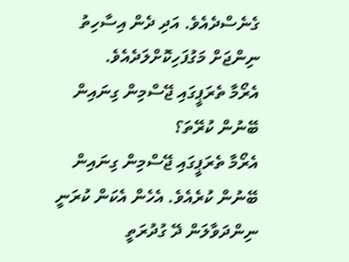ގެނެސްދެއެވެ. އަދި ދެން އިސާހިތު ނިންޖަށް މަގުފަހިކޮށްލަދެއެވެ.
އެރޯމާ ތެރަޕީގައި ޖޭސްމިން ގިނައިން ބޭނުން ކުރޭތަ؟
އެރޯމާ ތެރަޕީގައި ޖޭސްމިން ގިނައިން ބޭނުން ކުރެއެވެ. އެހެން އެކަން ކުރަނީ ނިންދަވާލަން ދޭ ގުދުރަތީ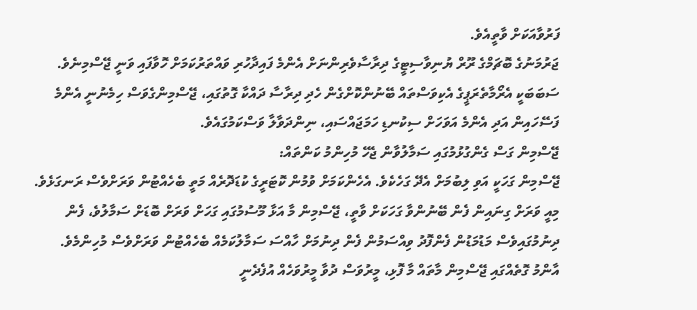ފަރުވާއަކަށް ވާތީއެވެ.
ޖަރުމަނުގެ ބޮޗަމްގެ ރޫރް ޔުނިވާސިޓީގެ ދިރާސާވެރިންނަށް އެންމެ ފައިދާހުރި ވައްތަރުކަމަށް ހޮވާފައި ވަނީ ޖޭސްމިނެވެ. ސަބަބަކީ އެރޯމާތެރަޕީގެ އެކިވަސްތައް ބޭނުންކޮށްގެން ހެދި ދިރާސާ ދައްކާ ގޮތުގައި، ޖޭސްމިންގެވަސް ހިމެނުނީ އެންމެ ފަސޭހައިން އަދި އެންމެ އަވަހަށް ސިކުނޑި ހަމަޖައްސައި، ނިންދަވާލާ ވަސްކަމުގައެވެ.
ޖޭސްމިން ގަސް ގެންގުޅުމުގައި ސަމާލުވާން ޖެހޭ މުހިންމު ކަންތައް:
ޖޭސްމިން ގަހަކީ އަވި ލިބުމަށް އެދޭ ގަހެކެވެ. އެހެންކަމަށް ވުމުން ކޮޓަރީގެ ކުޑަދޮރެއް މަތީ ބެހެއްޓުން ވަރަށްވެސް ރަނގަޅެވެ. މިއީ ވަރަށް ގިނައިން ފެން ބޭނުންވާ ގަހަކަށް ވާތީ، ޖޭސްމިން މާ އަޅާ މޫސުމުގައި ގަހަށް ވަރަށް ބޮޑަށް ސަމާލުވެ، ފެން ދިނުމުގައިވެސް މަޑުމަޑުން ފެންފޮދު ވިއްސަމުން ފެން ދިނުމަށް ހާއްސަ ސަމާލުކަމެއް ބެހެއްޓުން ވަރަށްވެސް މުހިންމެވެ.
އާންމު ގޮތެއްގައި ޖޭސްމިން މާތައް މާ ފޮޅި، މީރުވަސް ދުވާ މީރުވަހެއް އުފެދެނީ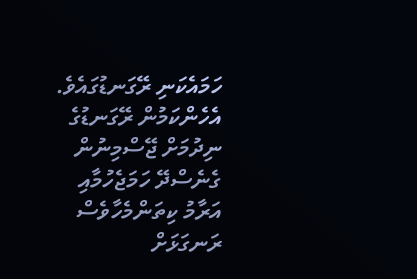ހަމައެކަނި ރޭގަނޑުގައެވެ. އެހެންކަމުން ރޭގަނޑުގެ ނިދުމަށް ޖޭސްމިނުން ގެނެސްދޭ ހަމަޖެހުމާއި އަރާމު ކިތަންމެހާވެސް ރަނގަޅަށް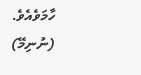ހާމަވެއެވެ.
(ނުނިމޭ)